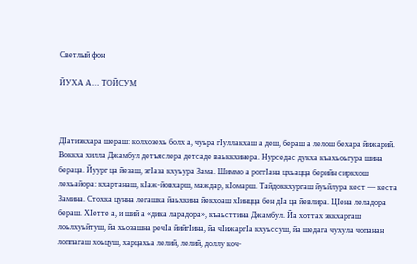Светлый фон

ЙУХА А… ТОЙСУМ



ДIатиэкхара шераш: колхозехь болх а, чуьра гIуллакхаш а деш, бераш а лелош бехара йижарий. Воккха хилла Джамбул детъяслера детсаде ваьккхинера. Нурседас дукха къахьоьгура шина бераца. Йуург ца йезаш, эгIаза кхуьура Зама. Шиммо а роггIана цхьацца берийн сиркхош лехьайора: кхартанаш, кIаж-йовхарш, маждар, кIомарш. Тайдоккхургаш йуьйлура кест — кеста Замина. Стохка цунна легашка йаьхкина йекхоаш хIинцца бен дIа ца йевлира. ЦIена леладора бераш. ХIетте а, и ший а «дика ларадора», къаьсттина Джамбул. Йа хоттах эккхаргаш лоьлхуьйтуш, йа хьозашна речIа йийгIина, йа чIижаргIа кхуьссуш, йа шедага чухула чопанан лоппагаш хоьцуш, харцахьа лелий, лелий, доллу коч-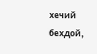хечий бехдой,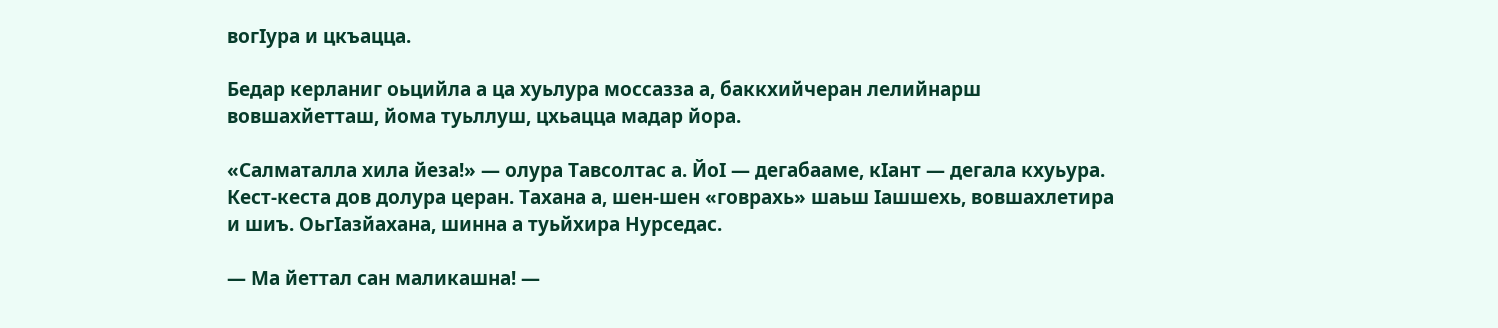вогIура и цкъацца.

Бедар керланиг оьцийла а ца хуьлура моссазза а, баккхийчеран лелийнарш вовшахйетташ, йома туьллуш, цхьацца мадар йора.

«Салматалла хила йеза!» — олура Тавсолтас а. ЙоI — дегабааме, кIант — дегала кхуьура. Кест-кеста дов долура церан. Тахана а, шен-шен «говрахь» шаьш Iашшехь, вовшахлетира и шиъ. ОьгIазйахана, шинна а туьйхира Нурседас.

— Ма йеттал сан маликашна! —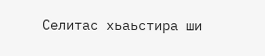Селитас хьаьстира ши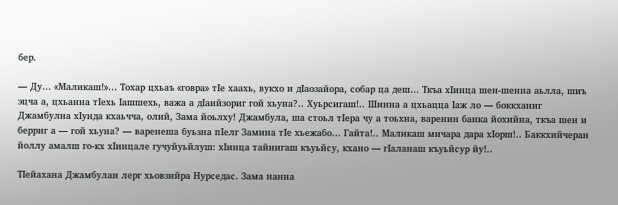бер.

— Ду… «Маликаш!»… Тохар цхьаъ «говра» тIе хаахь, вукхо и дIаозайора, собар ца деш… Ткъа хIинца шен-шенна аьлла, шиъ эцча а, цхьанна тIехь Iашшехь, важа а дIаийзориг гой хьуна?.. Хуьрсигаш!.. Шинна а цхьацца Iаж ло — боккханиг Джамбулна хIунда кхаьчча, олий, Зама йоьлху! Джамбула, ша стоьл тIера чу а тоьхна, варенин банка йохийна, ткъа шен и берриг а — гой хьуна? — варенеша буьзна пIелг Замина тIе хьежабо… Гайта!.. Маликаш мичара дара хIорш!.. Баккхийчеран йоллу амалш го-кх хIинцале гучуйуьйлуш: хIинца тайнигаш къуьйсу, кхано — гIаланаш къуьйсур йу!..

ТIейахана Джамбулан лерг хьовзийра Нурседас. Зама нанна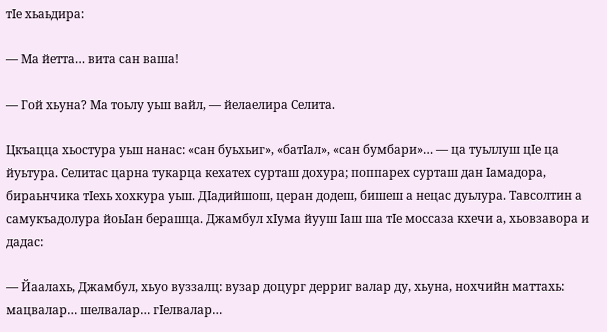тIе хьаьдира:

— Ма йетта… вита сан ваша!

— Гой хьуна? Ма тоьлу уьш вайл, — йелаелира Селита.

Цкъацца хьостура уьш нанас: «сан буьхьиг», «батIал», «сан бумбари»… — ца туьллуш цIе ца йуьтура. Селитас царна тукарца кехатех сурташ дохура; поппарех сурташ дан Iамадора, бираьнчика тIехь хохкура уьш. ДIадийшош, церан додеш, бишеш а нецас дуьлура. Тавсолтин а самукъадолура йоьIан берашца. Джамбул хIума йууш Iаш ша тIе моссаза кхечи а, хьовзавора и дадас:

— Йаалахь, Джамбул, хьуо вуззалц: вузар доцург дерриг валар ду, хьуна, нохчийн маттахь: мацвалар… шелвалар… гIелвалар…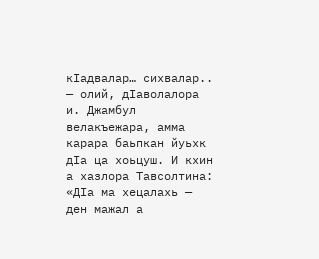кIадвалар… сихвалар.. — олий, дIаволалора и. Джамбул велакъежара, амма карара баьпкан йуьхк дIа ца хоьцуш. И кхин а хазлора Тавсолтина: «ДIа ма хецалахь — ден мажал а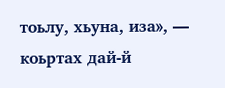тоьлу, хьуна, иза», — коьртах дай-й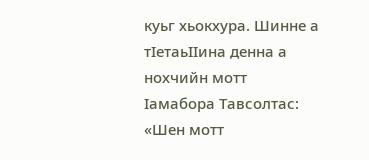куьг хьокхура. Шинне а тIетаьIIина денна а нохчийн мотт Iамабора Тавсолтас: «Шен мотт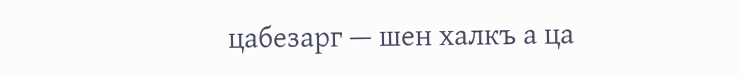цабезарг — шен халкъ а ца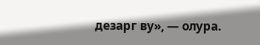дезарг ву», — олура.